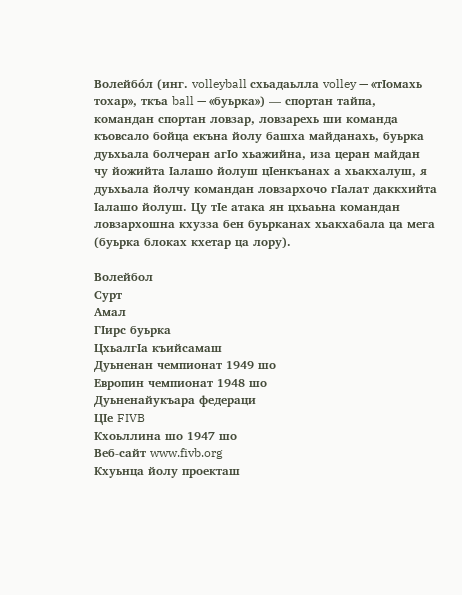Волейбо́л (инг. volleyball схьадаьлла volley — «тӀомахь тохар», ткъа ball — «буьрка») — спортан тайпа, командан спортан ловзар, ловзарехь ши команда къовсало бойца екъна йолу башха майданахь, буьрка дуьхьала болчеран агӀо хьажийна, иза церан майдан чу йожийта Ӏалашо йолуш цӀенкъанах а хьакхалуш, я дуьхьала йолчу командан ловзархочо гӀалат даккхийта Ӏалашо йолуш. Цу тӀе атака ян цхьаьна командан ловзархошна кхузза бен буьрканах хьакхабала ца мега (буьрка блоках кхетар ца лору).

Волейбол
Сурт
Амал
ГӀирс буьрка
ЦхьалгӀа къийсамаш
Дуьненан чемпионат 1949 шо
Европин чемпионат 1948 шо
Дуьненайукъара федераци
ЦӀе FIVB
Кхоьллина шо 1947 шо
Веб-сайт www.fivb.org
Кхуьнца йолу проекташ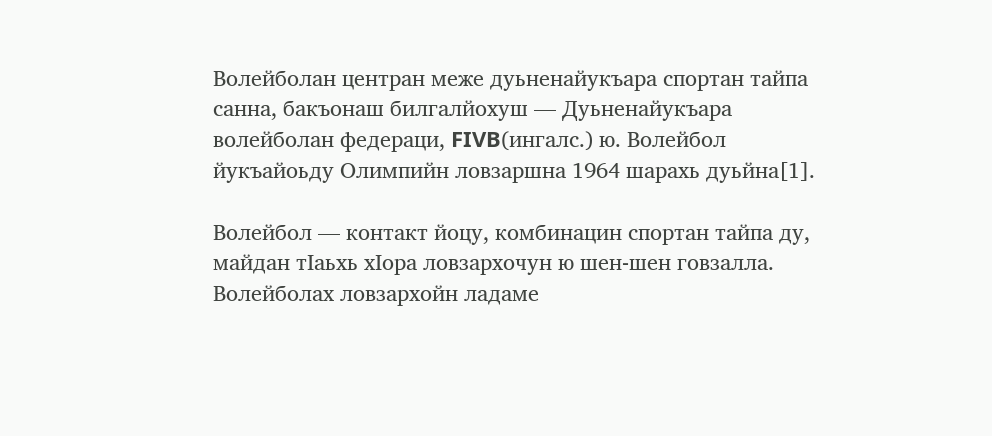Волейболан центран меже дуьненайукъара спортан тайпа санна, бакъонаш билгалйохуш — Дуьненайукъара волейболан федераци, FIVB(ингалс.) ю. Волейбол йукъайоьду Олимпийн ловзаршна 1964 шарахь дуьйна[1].

Волейбол — контакт йоцу, комбинацин спортан тайпа ду, майдан тӀаьхь хӀора ловзархочун ю шен-шен говзалла. Волейболах ловзархойн ладаме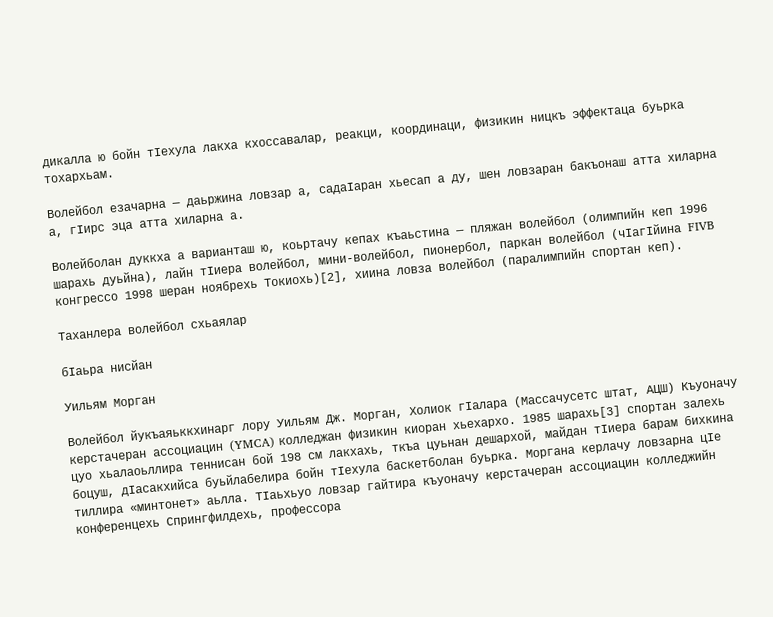дикалла ю бойн тӀехула лакха кхоссавалар, реакци, координаци, физикин ницкъ эффектаца буьрка тохархьам.

Волейбол езачарна — даьржина ловзар а, садаӀаран хьесап а ду, шен ловзаран бакъонаш атта хиларна а, гӀирс эца атта хиларна а.

Волейболан дуккха а варианташ ю, коьртачу кепах къаьстина — пляжан волейбол (олимпийн кеп 1996 шарахь дуьйна), лайн тӀиера волейбол, мини-волейбол, пионербол, паркан волейбол (чӀагӀйина FIVB конгрессо 1998 шеран ноябрехь Токиохь)[2], хиина ловза волейбол (паралимпийн спортан кеп).

Таханлера волейбол схьаялар

бӀаьра нисйан

Уильям Морган

Волейбол йукъаяьккхинарг лору Уильям Дж. Морган, Холиок гӀалара (Массачусетс штат, АЦШ) Къуоначу керстачеран ассоциацин (YMCA) колледжан физикин киоран хьехархо. 1985 шарахь[3] спортан залехь цуо хьалаоьллира теннисан бой 198 см лакхахь, ткъа цуьнан дешархой, майдан тӀиера барам бихкина боцуш, дӀасакхийса буьйлабелира бойн тӀехула баскетболан буьрка. Моргана керлачу ловзарна цӀе тиллира «минтонет» аьлла. ТӀаьхьуо ловзар гайтира къуоначу керстачеран ассоциацин колледжийн конференцехь Спрингфилдехь, профессора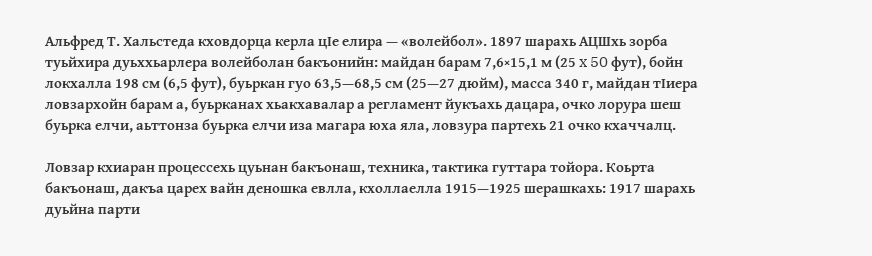Альфред Т. Хальстеда кховдорца керла цӀе елира — «волейбол». 1897 шарахь АЦШхь зорба туьйхира дуьххьарлера волейболан бакъонийн: майдан барам 7,6×15,1 м (25 x 50 фут), бойн локхалла 198 см (6,5 фут), буьркан гуо 63,5—68,5 см (25—27 дюйм), масса 340 г, майдан тӀиера ловзархойн барам а, буьрканах хьакхавалар а регламент йукъахь дацара, очко лорура шеш буьрка елчи, аьттонза буьрка елчи иза магара юха яла, ловзура партехь 21 очко кхаччалц.

Ловзар кхиаран процессехь цуьнан бакъонаш, техника, тактика гуттара тойора. Коьрта бакъонаш, дакъа царех вайн деношка евлла, кхоллаелла 1915—1925 шерашкахь: 1917 шарахь дуьйна парти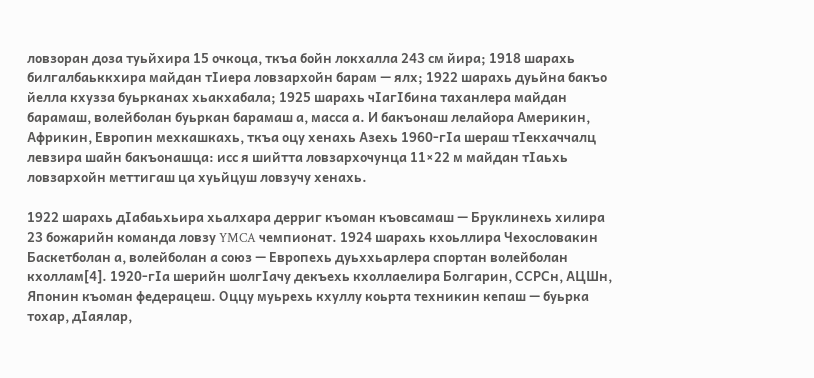ловзоран доза туьйхира 15 очкоца, ткъа бойн локхалла 243 см йира; 1918 шарахь билгалбаьккхира майдан тӀиера ловзархойн барам — ялх; 1922 шарахь дуьйна бакъо йелла кхузза буьрканах хьакхабала; 1925 шарахь чӀагӀбина таханлера майдан барамаш, волейболан буьркан барамаш а, масса а. И бакъонаш лелайора Америкин, Африкин, Европин мехкашкахь, ткъа оцу хенахь Азехь 1960-гӀа шераш тӀекхаччалц левзира шайн бакъонашца: исс я шийтта ловзархочунца 11×22 м майдан тӀаьхь ловзархойн меттигаш ца хуьйцуш ловзучу хенахь.

1922 шарахь дӀабаьхьира хьалхара дерриг къоман къовсамаш — Бруклинехь хилира 23 божарийн команда ловзу YMCA чемпионат. 1924 шарахь кхоьллира Чехословакин Баскетболан а, волейболан а союз — Европехь дуьххьарлера спортан волейболан кхоллам[4]. 1920-гӀа шерийн шолгӀачу декъехь кхоллаелира Болгарин, ССРСн, АЦШн, Японин къоман федерацеш. Оццу муьрехь кхуллу коьрта техникин кепаш — буьрка тохар, дӀаялар,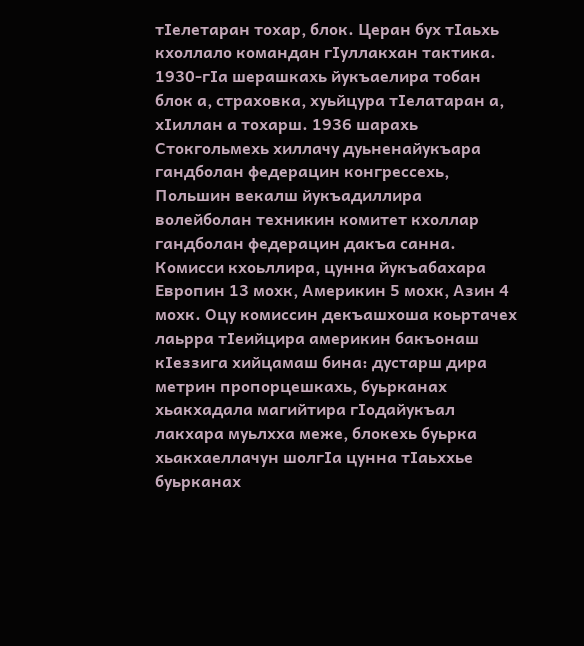тӀелетаран тохар, блок. Церан бух тӀаьхь кхоллало командан гӀуллакхан тактика. 1930-гӀа шерашкахь йукъаелира тобан блок а, страховка, хуьйцура тӀелатаран а, хӀиллан а тохарш. 1936 шарахь Стокгольмехь хиллачу дуьненайукъара гандболан федерацин конгрессехь, Польшин векалш йукъадиллира волейболан техникин комитет кхоллар гандболан федерацин дакъа санна. Комисси кхоьллира, цунна йукъабахара Европин 13 мохк, Америкин 5 мохк, Азин 4 мохк. Оцу комиссин декъашхоша коьртачех лаьрра тӀеийцира америкин бакъонаш кӀеззига хийцамаш бина: дустарш дира метрин пропорцешкахь, буьрканах хьакхадала магийтира гӀодайукъал лакхара муьлхха меже, блокехь буьрка хьакхаеллачун шолгӀа цунна тӀаьххье буьрканах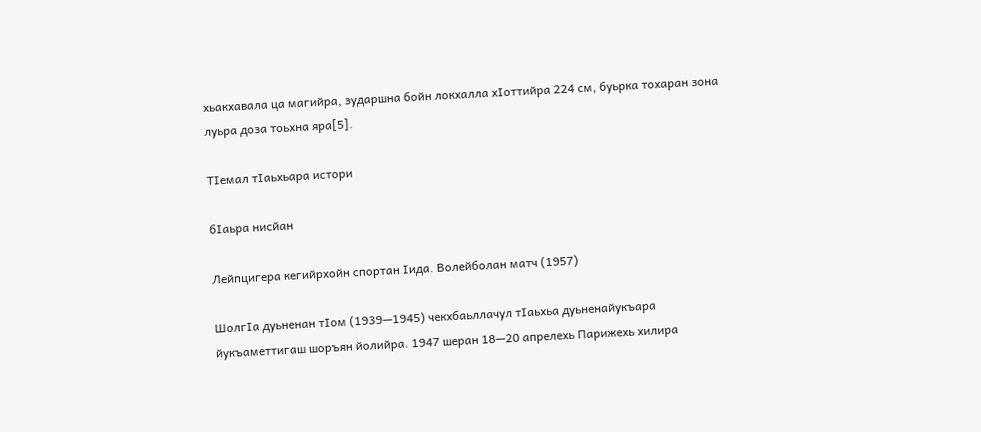хьакхавала ца магийра, зударшна бойн локхалла хӀоттийра 224 см, буьрка тохаран зона луьра доза тоьхна яра[5].

ТӀемал тӀаьхьара истори

бӀаьра нисйан

Лейпцигера кегийрхойн спортан Ӏида. Волейболан матч (1957)

ШолгӀа дуьненан тӀом (1939—1945) чекхбаьллачул тӀаьхьа дуьненайукъара йукъаметтигаш шоръян йолийра. 1947 шеран 18—20 апрелехь Парижехь хилира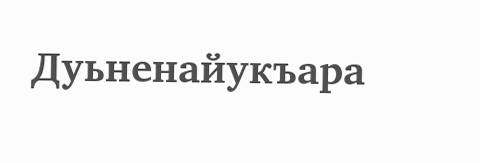Дуьненайукъара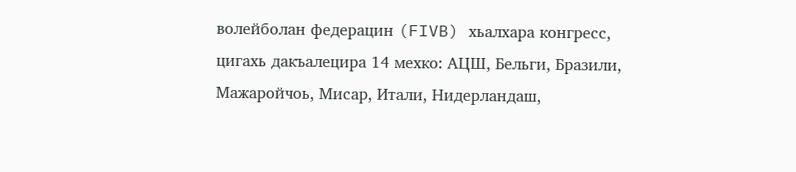волейболан федерацин (FIVB) хьалхара конгресс, цигахь дакъалецира 14 мехко: АЦШ, Бельги, Бразили, Мажаройчоь, Мисар, Итали, Нидерландаш,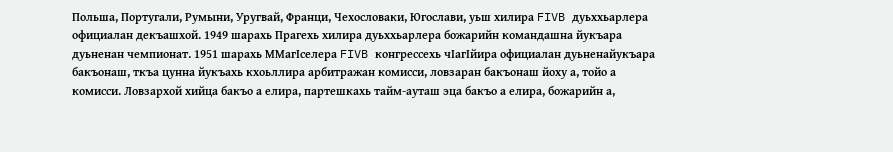Польша, Португали, Румыни, Уругвай, Франци, Чехословаки, Югослави, уьш хилира FIVB дуьххьарлера официалан декъашхой. 1949 шарахь Прагехь хилира дуьххьарлера божарийн командашна йукъара дуьненан чемпионат. 1951 шарахь ММагӀселера FIVB конгрессехь чӀагӀйира официалан дуьненайукъара бакъонаш, ткъа цунна йукъахь кхоьллира арбитражан комисси, ловзаран бакъонаш йоху а, тойо а комисси. Ловзархой хийца бакъо а елира, партешкахь тайм-ауташ эца бакъо а елира, божарийн а,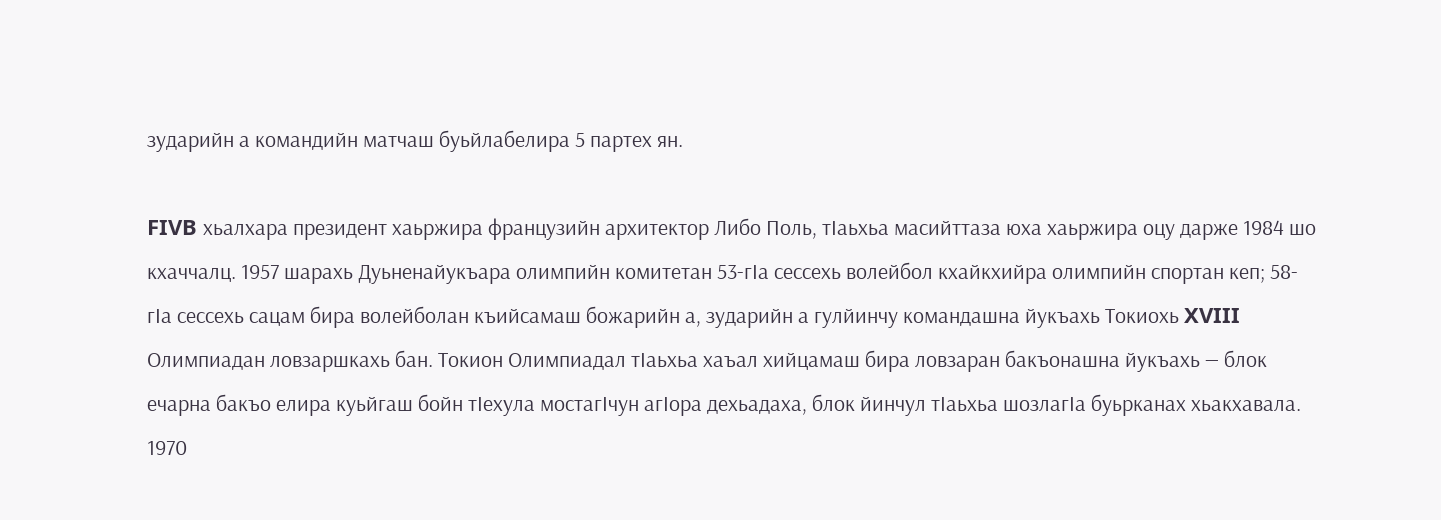зударийн а командийн матчаш буьйлабелира 5 партех ян.

FIVB хьалхара президент хаьржира французийн архитектор Либо Поль, тӀаьхьа масийттаза юха хаьржира оцу дарже 1984 шо кхаччалц. 1957 шарахь Дуьненайукъара олимпийн комитетан 53-гӀа сессехь волейбол кхайкхийра олимпийн спортан кеп; 58-гӀа сессехь сацам бира волейболан къийсамаш божарийн а, зударийн а гулйинчу командашна йукъахь Токиохь XVIII Олимпиадан ловзаршкахь бан. Токион Олимпиадал тӀаьхьа хаъал хийцамаш бира ловзаран бакъонашна йукъахь — блок ечарна бакъо елира куьйгаш бойн тӀехула мостагӀчун агӀора дехьадаха, блок йинчул тӀаьхьа шозлагӀа буьрканах хьакхавала. 1970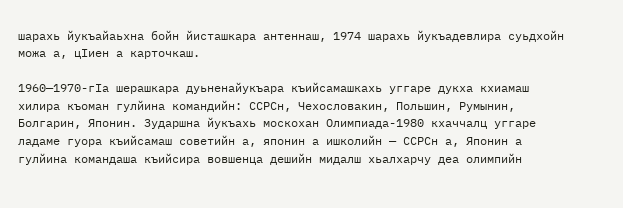шарахь йукъайаьхна бойн йисташкара антеннаш, 1974 шарахь йукъадевлира суьдхойн можа а, цӀиен а карточкаш.

1960—1970-гӀа шерашкара дуьненайукъара къийсамашкахь уггаре дукха кхиамаш хилира къоман гулйина командийн: ССРСн, Чехословакин, Польшин, Румынин, Болгарин, Японин. Зударшна йукъахь москохан Олимпиада-1980 кхаччалц уггаре ладаме гуора къийсамаш советийн а, японин а ишколийн — ССРСн а, Японин а гулйина командаша къийсира вовшенца дешийн мидалш хьалхарчу деа олимпийн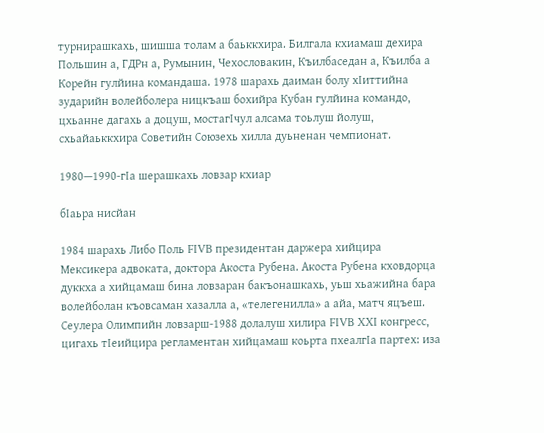турнирашкахь, шишша толам а баьккхира. Билгала кхиамаш дехира Польшин а, ГДРн а, Румынин, Чехословакин, Къилбаседан а, Къилба а Корейн гулйина командаша. 1978 шарахь даиман болу хӀиттийна зударийн волейболера ницкъаш бохийра Кубан гулйина командо, цхьанне дагахь а доцуш, мостагӀчул алсама тоьлуш йолуш, схьайаьккхира Советийн Союзехь хилла дуьненан чемпионат.

1980—1990-гӀа шерашкахь ловзар кхиар

бӀаьра нисйан

1984 шарахь Либо Поль FIVB президентан даржера хийцира Мексикера адвоката, доктора Акоста Рубена. Акоста Рубена кховдорца дуккха а хийцамаш бина ловзаран бакъонашкахь, уьш хьажийна бара волейболан къовсаман хазалла а, «телегенилла» а айа, матч яцъеш. Сеулера Олимпийн ловзарш-1988 долалуш хилира FIVB XXI конгресс, цигахь тӀеийцира регламентан хийцамаш коьрта пхеалгӀа партех: иза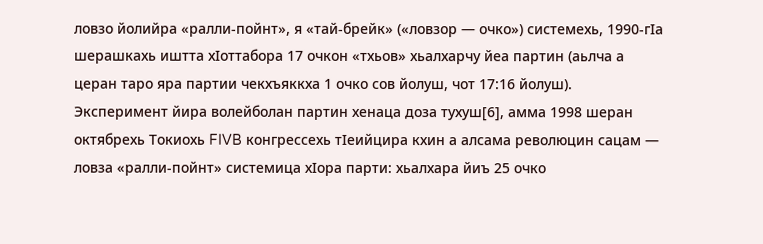ловзо йолийра «ралли-пойнт», я «тай-брейк» («ловзор — очко») системехь, 1990-гӀа шерашкахь иштта хӀоттабора 17 очкон «тхьов» хьалхарчу йеа партин (аьлча а церан таро яра партии чекхъяккха 1 очко сов йолуш, чот 17:16 йолуш). Эксперимент йира волейболан партин хенаца доза тухуш[6], амма 1998 шеран октябрехь Токиохь FIVB конгрессехь тӀеийцира кхин а алсама революцин сацам — ловза «ралли-пойнт» системица хӀора парти: хьалхара йиъ 25 очко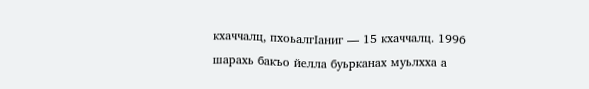кхаччалц, пхоьалгӀаниг — 15 кхаччалц. 1996 шарахь бакъо йелла буьрканах муьлхха а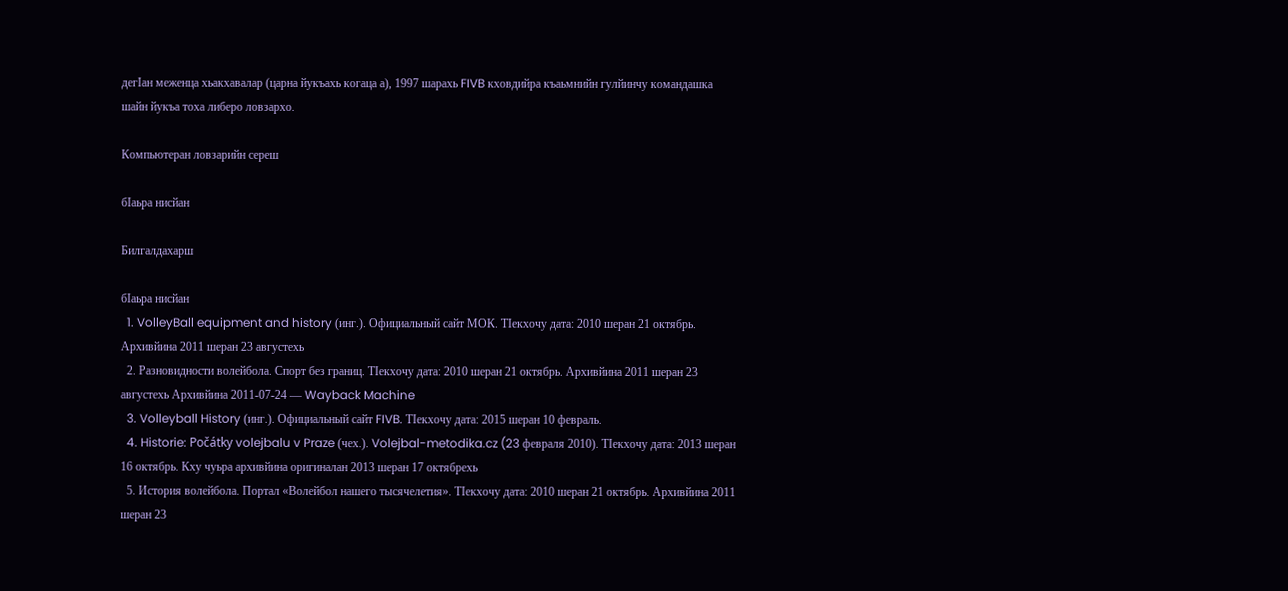дегӀан меженца хьакхавалар (царна йукъахь когаца а), 1997 шарахь FIVB кховдийра къаьмнийн гулйинчу командашка шайн йукъа тоха либеро ловзархо.

Компьютеран ловзарийн сереш

бӀаьра нисйан

Билгалдахарш

бӀаьра нисйан
  1. VolleyBall equipment and history (инг.). Официальный сайт МОК. ТӀекхочу дата: 2010 шеран 21 октябрь. Архивйина 2011 шеран 23 августехь
  2. Разновидности волейбола. Спорт без границ. ТӀекхочу дата: 2010 шеран 21 октябрь. Архивйина 2011 шеран 23 августехь Архивйина 2011-07-24 — Wayback Machine
  3. Volleyball History (инг.). Официальный сайт FIVB. ТӀекхочу дата: 2015 шеран 10 февраль.
  4. Historie: Počátky volejbalu v Praze (чех.). Volejbal-metodika.cz (23 февраля 2010). ТӀекхочу дата: 2013 шеран 16 октябрь. Кху чуьра архивйина оригиналан 2013 шеран 17 октябрехь
  5. История волейбола. Портал «Волейбол нашего тысячелетия». ТӀекхочу дата: 2010 шеран 21 октябрь. Архивйина 2011 шеран 23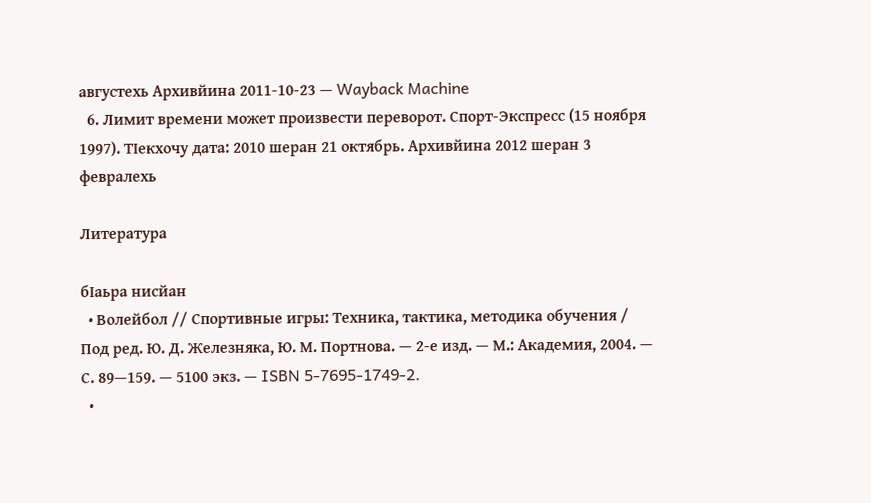августехь Архивйина 2011-10-23 — Wayback Machine
  6. Лимит времени может произвести переворот. Спорт-Экспресс (15 ноября 1997). ТӀекхочу дата: 2010 шеран 21 октябрь. Архивйина 2012 шеран 3 февралехь

Литература

бӀаьра нисйан
  • Волейбол // Спортивные игры: Техника, тактика, методика обучения / Под ред. Ю. Д. Железняка, Ю. М. Портнова. — 2-е изд. — М.: Академия, 2004. — С. 89—159. — 5100 экз. — ISBN 5-7695-1749-2.
  •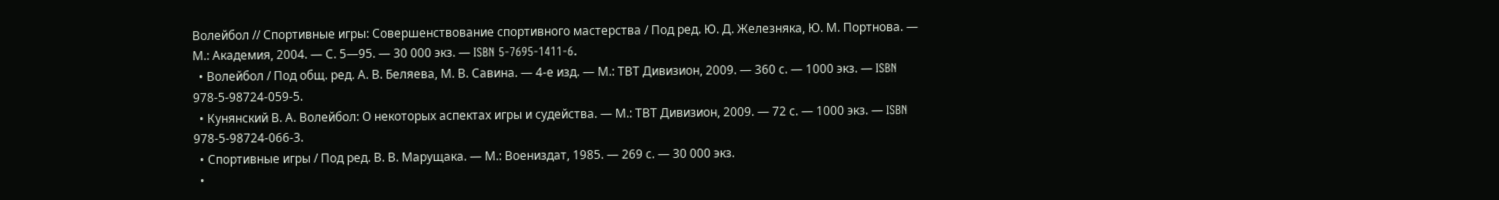Волейбол // Спортивные игры: Совершенствование спортивного мастерства / Под ред. Ю. Д. Железняка, Ю. М. Портнова. — М.: Академия, 2004. — С. 5—95. — 30 000 экз. — ISBN 5-7695-1411-6.
  • Волейбол / Под общ. ред. А. В. Беляева, М. В. Савина. — 4-е изд. — М.: ТВТ Дивизион, 2009. — 360 с. — 1000 экз. — ISBN 978-5-98724-059-5.
  • Кунянский В. А. Волейбол: О некоторых аспектах игры и судейства. — М.: ТВТ Дивизион, 2009. — 72 с. — 1000 экз. — ISBN 978-5-98724-066-3.
  • Спортивные игры / Под ред. В. В. Марущака. — М.: Воениздат, 1985. — 269 с. — 30 000 экз.
  •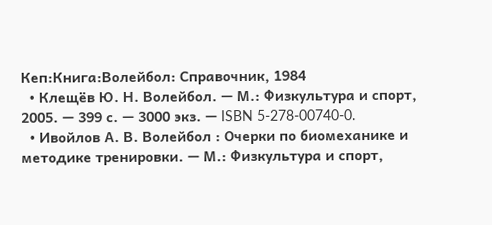Кеп:Книга:Волейбол: Справочник, 1984
  • Клещёв Ю. Н. Волейбол. — М.: Физкультура и спорт, 2005. — 399 с. — 3000 экз. — ISBN 5-278-00740-0.
  • Ивойлов А. В. Волейбол : Очерки по биомеханике и методике тренировки. — М.: Физкультура и спорт,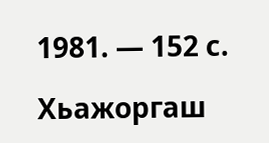1981. — 152 с.

Хьажоргаш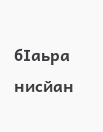бӀаьра нисйан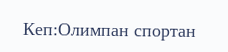Кеп:Олимпан спортан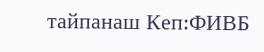тайпанаш Кеп:ФИВБ